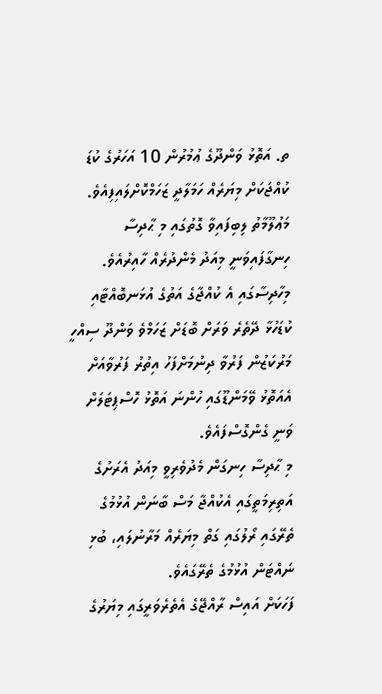ތ. އަތޮޅު ވަންދޫގެ ޢުމުރުން 10 އަހަރުގެ ކުޑަ ކުއްޖަކަށް މިޔަރެއް ހަމަލާދީ ޒަހަމްކޮށްލައިފިއެވެ.
މަޢުލޫމާތު ލިބިފައިވާ ގޮތުގައި މި ޙާދިސާ ހިނގާފައިވަނީ މިއަދު މެންދުރެއް ހާއިރުއެވެ. މިހާދިސާގައި އެ ކުއްޖާގެ އަތުގެ އުޅަނބޮއްޓާއި ކުޑަހުޅާ ދޭތެރެ ވަރަށް ބޮޑަށް ޒަހަމްވެ ވަންދޫ ސިއްހީ މަރުކަޒުން ފަރުވާ ދިނުމަށްފަހު އިތުރު ފަރުވާއަށް އެއަތޮޅު ވޭމަންޑޫގައި ހުންނަ އަތޮޅު ހޮސްޕިޓަލަށް ވަނީ ގެންގޮސްފައެވެ.
މި ޙާދިސާ ހިނގަން މެދުވެރިވީ މިއަދު އެރަށުގެ އަތިރިމަތީގައި އެކުއްޖާ މަސް ބާނަން އުޅުމުގެ ތެރޭގައި ރޯލުގައި ގަތް މިޔަރެއް މަރާނުލައި، ބުޅި ނައްޓަން އުޅުމުގެ ތެރޭގައެވެ.
ފަހަކަށް އައިސް ރާއްޖޭގެ އެތެރެވަރީގައި މިޔަރުގެ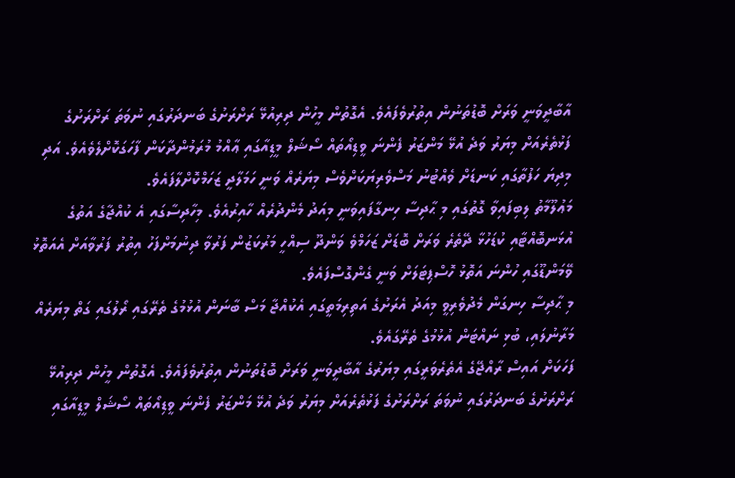އާބާދީވަނީ ވަރަށް ބޮޑުތަނުން އިތުރުވެފައެވެ. އެގޮތުން މީހުން ދިރިއުޅޭ ރަށްރަށުގެ ބަނދަރުގައި ނުވަތަ ރަށްރަށުގެ ފަޅުތެރެއަށް މިޔަރު ވަދެ އުޅޭ މަންޒަރު ފެންނަ ވީޑިއޯތައް ސޯޝަލް މީޑިއާގައި ޢާއްމު މުރަމުންދާކަން ފާހަގަކޮށްލެވެއެވެ. އަދި މިދިޔަ ހަފުތާގައި ކަނޑަށް ވެއްޓުނު މަސްވެރިޔަކަށްވެސް މިޔަރެއް ވަނީ ހަމަލާދީ ޒަހަމްކޮށްލާފައެވެ.
މަޢުލޫމާތު ލިބިފައިވާ ގޮތުގައި މި ޙާދިސާ ހިނގާފައިވަނީ މިއަދު މެންދުރެއް ހާއިރުއެވެ. މިހާދިސާގައި އެ ކުއްޖާގެ އަތުގެ އުޅަނބޮއްޓާއި ކުޑަހުޅާ ދޭތެރެ ވަރަށް ބޮޑަށް ޒަހަމްވެ ވަންދޫ ސިއްހީ މަރުކަޒުން ފަރުވާ ދިނުމަށްފަހު އިތުރު ފަރުވާއަށް އެއަތޮޅު ވޭމަންޑޫގައި ހުންނަ އަތޮޅު ހޮސްޕިޓަލަށް ވަނީ ގެންގޮސްފައެވެ.
މި ޙާދިސާ ހިނގަން މެދުވެރިވީ މިއަދު އެރަށުގެ އަތިރިމަތީގައި އެކުއްޖާ މަސް ބާނަން އުޅުމުގެ ތެރޭގައި ރޯލުގައި ގަތް މިޔަރެއް މަރާނުލައި، ބުޅި ނައްޓަން އުޅުމުގެ ތެރޭގައެވެ.
ފަހަކަށް އައިސް ރާއްޖޭގެ އެތެރެވަރީގައި މިޔަރުގެ އާބާދީވަނީ ވަރަށް ބޮޑުތަނުން އިތުރުވެފައެވެ. އެގޮތުން މީހުން ދިރިއުޅޭ ރަށްރަށުގެ ބަނދަރުގައި ނުވަތަ ރަށްރަށުގެ ފަޅުތެރެއަށް މިޔަރު ވަދެ އުޅޭ މަންޒަރު ފެންނަ ވީޑިއޯތައް ސޯޝަލް މީޑިއާގައި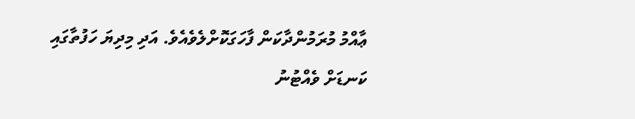ޢާއްމު މުރަމުންދާކަން ފާހަގަކޮށްލެވެއެވެ. އަދި މިދިޔަ ހަފުތާގައި ކަނޑަށް ވެއްޓުނު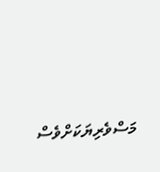މަސްވެރިޔަކަށްވެސް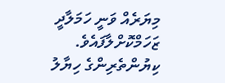މިޔަރެއް ވަނީ ހަމަލާދީ ޒަހަމްކޮށްލާފައެވެ.
ކިޔުންތެރިންގެ ހިޔާލު